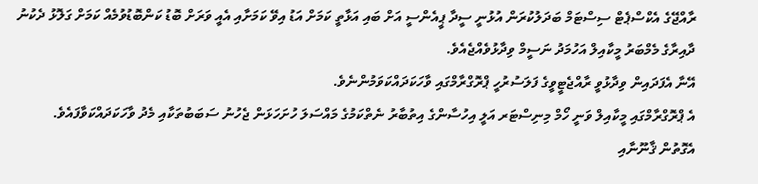ރާއްޖޭގެ އެކްސްޕެޓް ސިސްޓަމް ބަދަލުކުރަން އުޅުނީ ސީދާ ޕީއެންސީ އަށް ބައި އަޅާތީ ކަމަށް އަޑު އިވޭ ކަމަށާއި އެއީ ވަރަށް ބޮޑު ކަންބޮޑުވުމެއް ކަމަށް ގަލޮޅު ދެކުނު ދާއިރާގެ މެމްބަރު މީކާއިލް އަހުމަދު ނަސީމް ވިދާޅުވެއްޖެއެވެ.
އޭނާ އެފަދައިން ވިދާޅުވީ ރާއްޖެޓީވީގެ ފަލަސުރުހީ ޕްރޮގްރާމްގައި ވާހަކަދައްކަވަމުންނެވެ.
އެ ޕްރޮގްރާމްގައި މީކާއިލް ވަނީ ހޯމް މިނިސްޓަރ އަލީ އިހުސާންގެ އިތުބާރު ނެތްކަމުގެ މައްސަލަ ހުށަހަޅަން ޖެހުނު ސަބަބުތަކާއި މެދު ވާހަކަދައްކަވާފައެވެ.
އެގޮތުން ޤާނޫނާއި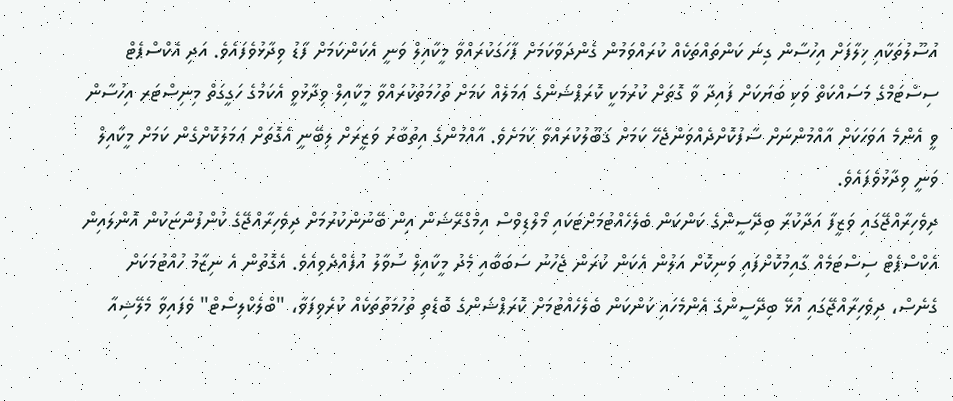އުސޫލުތަކާއި ޚިލާފަށް އިހުސާން ގިނަ ކަންތައްތަކެއް ކުރައްވަމުން ގެންދަވާކަމަށް ފާހަގަކުރައްވާ މީކާއިލް ވަނީ އެކަންކަމަށް ފާޑު ވިދާޅުވެފައެވެ. އަދި އެކްސްޕެޓް ސިސްޓަމްގެ މަސައްކަތް ވަކި ބަޔަކަށް ފައިދާ ވާ ގޮތަށް ކުރުމަކީ ކޮރަޕްޝަންގެ ޢަމަލެއް ކަމަށް ތުހުމަތުކުރައްވާ މީކާއިލް ވިދާޅުވީ އެކަމުގެ ހަގީގަތް މިނިސްޓަރ އިހުސާން ވީ އެންމެ އަވަހަކަށް އާއްމުންނަށް ސާފުކޮށްދެއްވަންޖެހޭ ކަމަށް ޤަބޫލުކުރައްވާ ކަމަށެވެ. އާއްމުންގެ އިތުބާރު ވަޒީރަށް ލިބޭނީ އެގޮތަށް ޢަމަލުކޮށްގެން ކަމަށް މީކާއިލް ވަނީ ވިދާޅުވެފައެވެ.
ދިވެހިރާއްޖޭގައި ވަޒީފާ އަދާކުރާ ބިދޭސީންގެ ކަންކަން ބެލެހެއްޓުމަށްޓަކައި މޯލްޑިވްސް އިމްގްރޭޝަން އިން ބޭނުންކުރުމަށް ދިވެހިރާއްޖޭގެ ކުންފުންޏަކުން އޮންލައިން އެކްސްޕެޓް ސިސްޓަމެއް ގާއިމުކޮށްފައި ވަނިކޮށް އަލުން އެކަން ކުރަން ޖެހުނު ސަބަބާއި މެދު މީކާއިލް ސުވާލު އުފެއްދެވިއެވެ. އެގޮތުން އެ ނިޒާމު ހުއްޓުމަކަށް ގެނެސް، ދިވެހިރާއްޖޭގައި އުޅޭ ބިދޭސީންގެ އެންމެހައި ކަންކަން ބެލެހެއްޓުމަށް ކޮރަޕްޝަންގެ ބޮޑެތި ތުހުމަތުތަކެއް ކުރެވިފަވާ، "ބްލެކްލިސްޓް" ވެފައިވާ މެލޭޝިއާ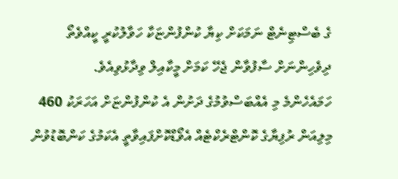ގެ ބެސްޓިނެޓް ނަމަކަށް ކިޔާ ކުންފުންޏަކާ ހަވާލުކުރީ ކީއްވެތޯ ދިވެހިންނަށް ސާފުވާން ޖެހޭ ކަމަށް މީކާއިލް ވިދާޅުވިއެވެ.
ހަމައެހެންމެ މި އެއްބަސްވުމުގެ ދަށުން އެ ކުންފުންޏަށް އަހަރަކު 460 މިލިއަން ރުފިޔާގެ ކޮންޓްރެކްޓެއް އެވޯޑްކޮށްފައިވާތީ އެކަމުގެ ކަންބޮޑުވުން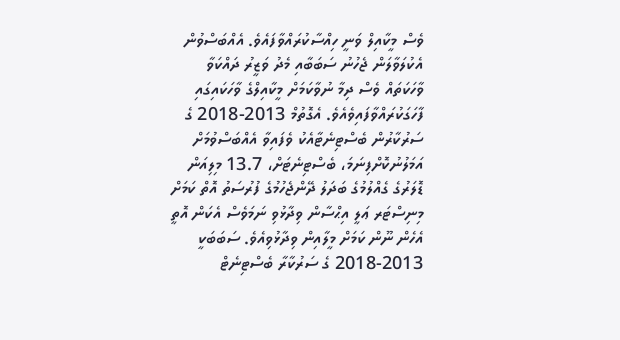ވެސް މީކާއިލް ވަނީ ހިއްސާކުރައްވާފައެވެ. އެއްބަސްވުން އެކުލަވާލަން ޖެހުނު ސަބަބާއި މެދު ވަޒީރު ދައްކަވާ ވާހަކަތައް ވެސް ދިމާ ނުވާކަމަށް މީކާއިލްގެ ވާހަކައިގައި ފާހަގަކުރައްވާފައިވެއެވެ. އެގޮތުމް 2013-2018 ގެ ސަރުކާރުން ބެސްޓިނެޓާއެކު ވެފައިވާ އެއްބަސްވުމަށް އަމަލުނުކޮށްފިނަމަ، ބެސްޓިނެޓަށް، 13.7 މިލިއަން ޑޮލަރުގެ ގެއްލުމުގެ ބަދަލު ދޭންޖެހުމުގެ ފުރުސަތު އޮތް ކަމަށް މިނިސްޓަރ ޢަލީ އިޙްސާން ވިދާޅުވި ނަމަވެސް އެކަން އޮތީ އެހެން ނޫން ކަމަށް މީލާއިން ވިދާޅުވިއެވެ. ސަބަބަކީ 2013-2018 ގެ ސަރުކާރާ ބެސްޓިނެޓް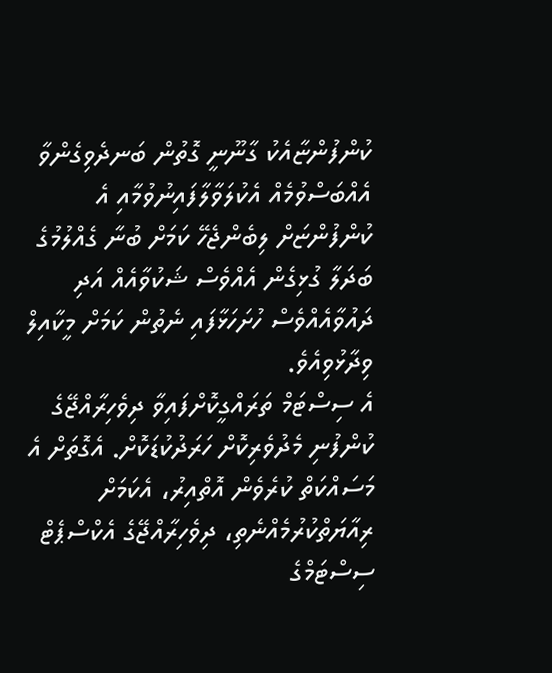ކުންފުންޏާއެކު ގާނޫނީ ގޮތުން ބަނދެވިގެންވާ އެއްބަސްވުމެއް އެކުލަވާލާފައިނުވުމާއި އެ ކުންފުންޏަށް ލިބެންޖެހޭ ކަމަށް ބުނާ ގެއްލުމުގެ ބަދަލާ ގުޅިގެން އެއްވެސް ޝަކުވާއެއް އަދި ދައުވާއެއްވެސް ހުށަހަޅާފައި ނެތުން ކަމަށް މީކާއިލް ވިދާޅުވިއެވެ.
އެ ސިސްޓަމް ތަރައްގީކޮށްފައިވާ ދިވެހިރާއްޖޭގެ ކުންފުނި މެދުވެރިކޮށް ހަރަދުކުޑަކޮށް. އެގޮތަށް އެ މަސައްކަތް ކުރެވެން އޮތްއިރު، އެކަމަށް ރިއާޔަތްކުރުމެއްނެތި، ދިވެހިރާއްޖޭގެ އެކްސްޕެޓް ސިސްޓަމްގެ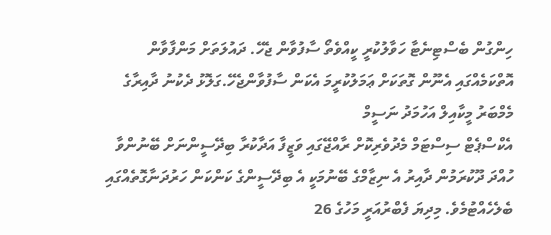ހިންގުން ބެސްޓިނެޓާ ހަވާލުކުރީ ކީއްވެތޯ ސާފުވާން ޖެހޭ. ދައުލަތަށް މަންފާވާން އޮތްކަމެއްގައި އެނޫން ގޮތަކަށް ޢަމަލުކުރީމަ އެކަން ސާފުވާންޖެހޭ.ގަލޮޅު ދެކުނު ދާއިރާގެ މެމްބަރު މީކާއިލް އަހުމަދު ނަސީމް
އެކްސްޕެޓް ސިސްޓަމް މެދުވެރިކޮށް ރާއްޖޭގައި ވަޒީފާ އަދާކުރާ ބިދޭސީންނަށް ބޭނުންވާ ހުއްދަ ދޫކުރަމުން ދާއިރު އެ ނިޒާމްގެ ބޭނުމަކީ އެ ބިދޭސީންގެ ކަންކަން ހަރުދަނާގޮތެއްގައި ބެލެހެއްޓުމެވެ. މިދިޔަ ފެބްރުއަރީ މަހުގެ 26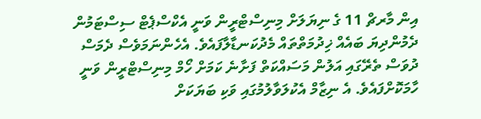އިން މާރޗް 11 ގެ ނިޔަލަށް މިނިސްޓްރީން ވަނީ އެކްސްޕެޓް ސިސްޓަމުން ދެމުންދިޔަ ބައެއް ޚިދުމަތްތައް މެދުކަނޑާލާފައެވެ. އެހެންނަމަވެސް ދެމަސް ދުވަސް ތެރޭގައި އަލުން މަސައްކަތް ފަށާނެ ކަމަށް ހޯމް މިނިސްޓްރީން ވަނީ ހާމަކޮށްފައެވެ. އެ ނިޒާމް އެކުލަވާލުމުގައި ވަކި ބަޔަކަށް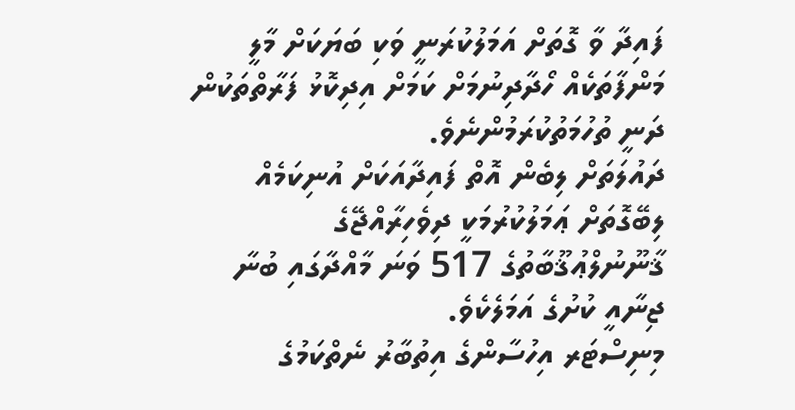ފައިދާ ވާ ގޮތަށް އަމަލުކުރަނީ ވަކި ބަޔަކަށް މާލީ މަންފާތަކެއް ހޯދާދިނުމަށް ކަމަށް އިދިކޮޅު ފަރާތްތަކުން ދަނީ ތުހުމަތުކުރަމުންނެވެ.
ދައުލަތަށް ލިބެން އޮތް ފައިދާއަކަށް އުނިކަމެއް ލިބޭގޮތަށް ޢަމަލުކުރުމަކީ ދިވެހިރާއްޖޭގެ ޤާނޫނުލްޢުޤޫބާތުގެ 517 ވަނަ މާއްދާގައި ބުނާ ޖިނާއީ ކުށުގެ އަމަލެކެވެ.
މިނިސްޓަރ އިހުސާންގެ އިތުބާރު ނެތްކަމުގެ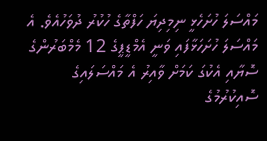މައްސަލަ ހުށަހެޅީ ނިމިދިޔަ ހަފްތާގެ ހުކުރު ދުވަހުއެވެ. އެ މައްސަލަ ހުށަހަޅާފައި ވަނީ އެމްޑީޕީގެ 12 މެމްބަރުންގެ ސޮޔާއި އެކުގަ ކަމަށް ވާއިރު އެ މައްސަލައިގެ ސޮއިކުރުމުގެ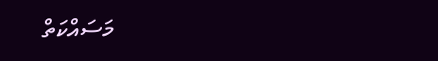މަސައްކަތް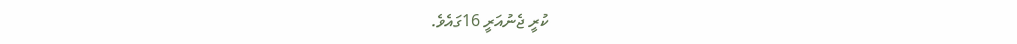ކުރީ ޖެނުއަރީ 16ގައެވެ.